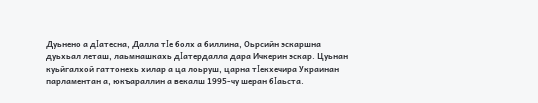Дуьнено а дΙатесна, Далла тΙе болх а биллина, Оьрсийн эскаршна дуьхьал леташ, лаьмнашкахь дΙатердалла дара Ичкерин эскар. Цуьнан куьйгалхой гаттонехь хилар а ца лоьруш, царна тΙекхечира Украинан парламентан а, юкъараллин а векалш 1995-чу шеран бΙаьста.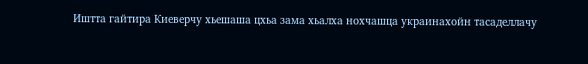Иштта гайтира Киеверчу хьешаша цхьа зама хьалха нохчашца украинахойн тасаделлачу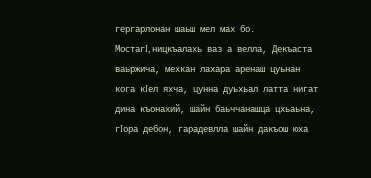гергарлонан шаьш мел мах бо.
МостагΙ, ницкъалахь ваз а велла, Декъаста ваьржича, мехкан лахара аренаш цуьнан кога кΙел яхча, цунна дуьхьал латта нигат дина къонахий, шайн баьччанашца цхьаьна, гΙора дебон, гарадевлла шайн дакъош юха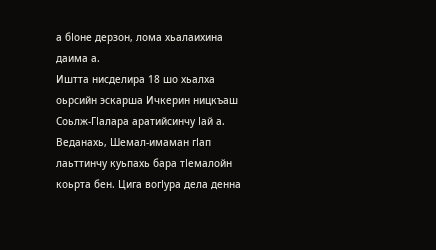а бΙоне дерзон, лома хьалаихина даима а.
Иштта нисделира 18 шо хьалха оьрсийн эскарша Ичкерин ницкъаш Соьлж-ГΙалара аратийсинчу Ιай а. Веданахь, Шемал-имаман гΙап лаьттинчу куьпахь бара тΙемалойн коьрта бен. Цига вогΙура дела денна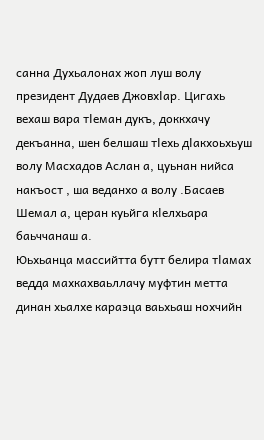санна Духьалонах жоп луш волу президент Дудаев ДжовхΙар. Цигахь вехаш вара тΙеман дукъ, доккхачу декъанна, шен белшаш тΙехь дΙакхоьхьуш волу Масхадов Аслан а, цуьнан нийса накъост , ша веданхо а волу .Басаев Шемал а, церан куьйга кΙелхьара баьччанаш а.
Юьхьанца массийтта бутт белира тΙамах ведда махкахваьллачу муфтин метта динан хьалхе караэца ваьхьаш нохчийн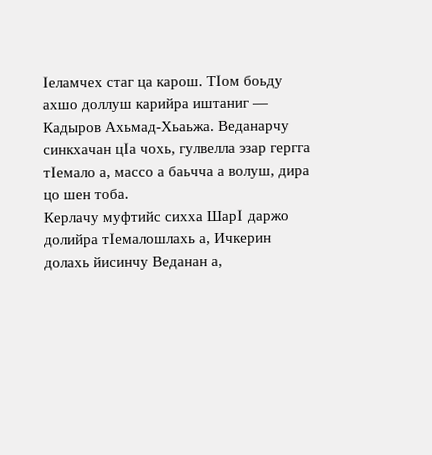Ιеламчех стаг ца карош. ТΙом боьду ахшо доллуш карийра иштаниг — Кадыров Ахьмад-Хьаьжа. Веданарчу синкхачан цΙа чохь, гулвелла эзар гергга тΙемало а, массо а баьчча а волуш, дира цо шен тоба.
Керлачу муфтийс сихха ШарΙ даржо долийра тΙемалошлахь а, Ичкерин долахь йисинчу Веданан а,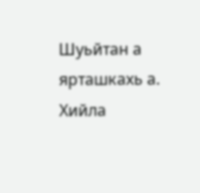Шуьйтан а ярташкахь а. Хийла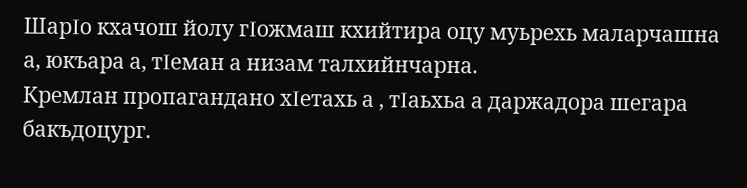ШарΙо кхачош йолу гΙожмаш кхийтира оцу муьрехь маларчашна а, юкъара а, тΙеман а низам талхийнчарна.
Кремлан пропагандано хΙетахь а , тΙаьхьа а даржадора шегара бакъдоцург.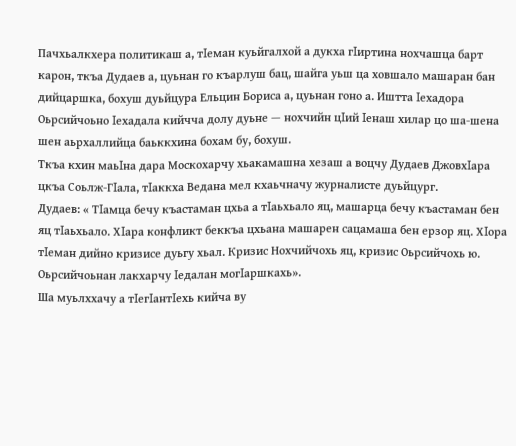Пачхьалкхера политикаш а, тΙеман куьйгалхой а дукха гΙиртина нохчашца барт карон, ткъа Дудаев а, цуьнан го къарлуш бац, шайга уьш ца ховшало машаран бан дийцаршка, бохуш дуьйцура Ельцин Бориса а, цуьнан гоно а. Иштта Ιехадора Оьрсийчоьно Ιехадала кийчча долу дуьне — нохчийн цΙий Ιенаш хилар цо ша-шена шен аьрхаллийца баьккхина бохам бу, бохуш.
Ткъа кхин маьΙна дара Москохарчу хьакамашна хезаш а воцчу Дудаев ДжовхΙара цкъа Соьлж-ГΙала, тΙаккха Ведана мел кхаьчначу журналисте дуьйцург.
Дудаев: « ТΙамца бечу къастаман цхьа а тΙаьхьало яц, машарца бечу къастаман бен яц тΙаьхьало. ХΙара конфликт беккъа цхьана машарен сацамаша бен ерзор яц. ХΙора тΙеман дийно кризисе дуьгу хьал. Кризис Нохчийчохь яц, кризис Оьрсийчохь ю. Оьрсийчоьнан лакхарчу Ιедалан могΙаршкахь».
Ша муьлххачу а тΙегΙантΙехь кийча ву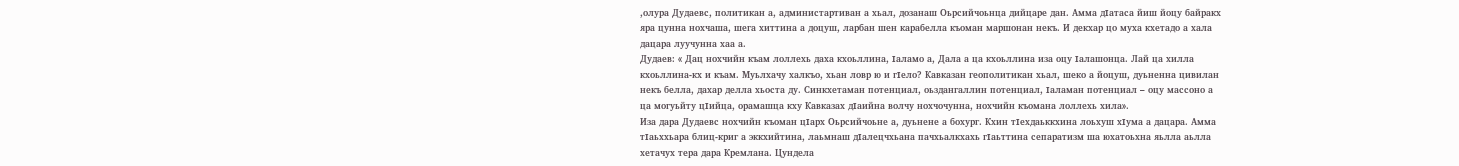,олура Дудаевс, политикан а, администартиван а хьал, дозанаш Оьрсийчоьнца дийцаре дан. Амма дΙатаса йиш йоцу байракх яра цунна нохчаша, шега хиттина а доцуш, ларбан шен карабелла къоман маршонан некъ. И декхар цо муха кхетадо а хала дацара луучунна хаа а.
Дудаев: « Дац нохчийн къам лоллехь даха кхоьллина, Ιаламо а, Дала а ца кхоьллина иза оцу Ιалашонца. Лай ца хилла кхоьллина-кх и къам. Муьлхачу халкъо, хьан ловр ю и гΙело? Кавказан геополитикан хьал, шеко а йоцуш, дуьненна цивилан некъ белла, дахар делла хьоста ду. Синкхетаман потенциал, оьздангаллин потенциал, Ιаламан потенциал – оцу массоно а ца могуьйту цΙийца, орамашца кху Кавказах дΙаийна волчу нохчочунна, нохчийн къомана лоллехь хила».
Иза дара Дудаевс нохчийн къоман цΙарх Оьрсийчоьне а, дуьнене а бохург. Кхин тΙехдаьккхина лоьхуш хΙума а дацара. Амма тΙаьххьара блиц-криг а эккхийтина, лаьмнаш дΙалецчхьана пачхьалкхахь гΙаьттина сепаратизм ша юхатоьхна яьлла аьлла хетачух тера дара Кремлана. Цундела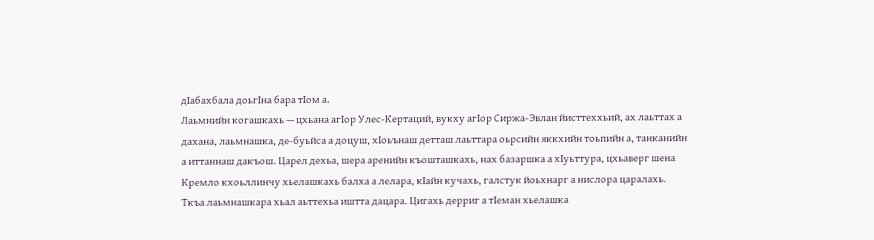дΙабахбала доьгΙна бара тΙом а.
Лаьмнийн когашкахь — цхьана агΙор Улес-Кертаций, вукху агΙор Сиржа-Эвлан йисттеххьий, ах лаьттах а дахана, лаьмнашка, де-буьйса а доцуш, хΙоьънаш детташ лаьттара оьрсийн яккхийн тоьпийн а, танканийн а иттаннаш дакъош. Царел дехьа, шера аренийн къошташкахь, нах базаршка а хΙуьттура, цхьаверг шена Кремло кхоьллинчу хьелашкахь балха а лелара, кΙайн кучахь, галстук йоьхнарг а нислора царалахь.
Ткъа лаьмнашкара хьал аьттехьа иштта дацара. Цигахь дерриг а тΙеман хьелашка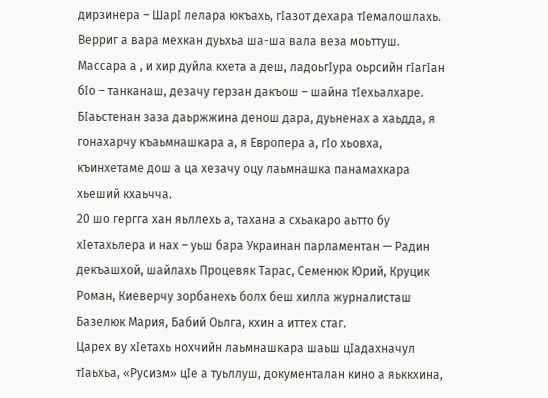дирзинера – ШарΙ лелара юкъахь, гΙазот дехара тΙемалошлахь. Верриг а вара мехкан дуьхьа ша-ша вала веза моьттуш. Массара а , и хир дуйла кхета а деш, ладоьгΙура оьрсийн гΙагΙан бΙо – танканаш, дезачу герзан дакъош – шайна тΙехьалхаре.
БΙаьстенан заза даьржжина денош дара, дуьненах а хаьдда, я гонахарчу къаьмнашкара а, я Европера а, гΙо хьовха, къинхетаме дош а ца хезачу оцу лаьмнашка панамахкара хьеший кхаьчча.
20 шо гергга хан яьллехь а, тахана а схьакаро аьтто бу хΙетахьлера и нах – уьш бара Украинан парламентан — Радин декъашхой, шайлахь Процевяк Тарас, Семенюк Юрий, Круцик Роман, Киеверчу зорбанехь болх беш хилла журналисташ Базелюк Мария, Бабий Оьлга, кхин а иттех стаг.
Царех ву хΙетахь нохчийн лаьмнашкара шаьш цΙадахначул тΙаьхьа, «Русизм» цΙе а туьллуш, документалан кино а яьккхина,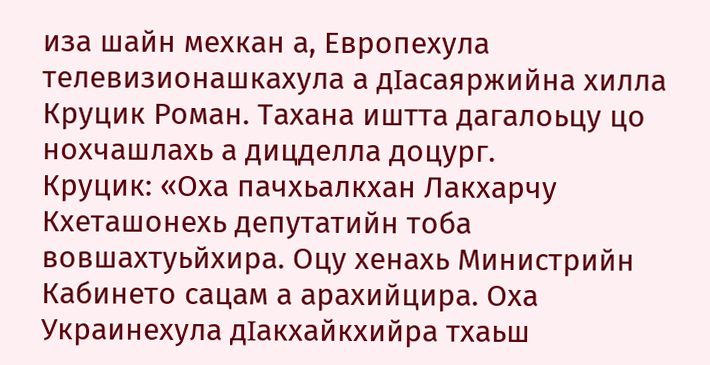иза шайн мехкан а, Европехула телевизионашкахула а дΙасаяржийна хилла Круцик Роман. Тахана иштта дагалоьцу цо нохчашлахь а дицделла доцург.
Круцик: «Оха пачхьалкхан Лакхарчу Кхеташонехь депутатийн тоба вовшахтуьйхира. Оцу хенахь Министрийн Кабинето сацам а арахийцира. Оха Украинехула дΙакхайкхийра тхаьш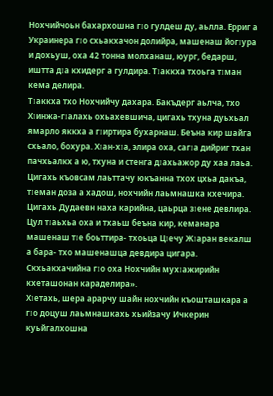Нохчийчоьн бахархошна гΙо гулдеш ду, аьлла. Ерриг а Украинера гΙо схьакхачон долийра, машенаш йогΙура и дохьуш, оха 42 тонна молханаш, юург, бедарш, иштта дΙа кхидерг а гулдира. ТΙаккха тхоьга тΙман кема делира.
ТΙаккха тхо Нохчийчу дахара. Бакъдерг аьлча, тхо ХΙинжа-гΙалахь охьахевшича, цигахь тхуна дуьхьал ямарло яккха а гΙиртира бухарнаш. Беъна кир шайга схьало, бохура. ХΙан-хΙа, элира оха, сагΙа дийриг тхан пачхьалкх а ю, тхуна и стенга дΙахьажор ду хаа лаьа. Цигахь къовсам лаьттачу юкъанна тхох цхьа дакъа, тΙеман доза а хадош, нохчийн лаьмнашка кхечира. Цигахь Дудаевн наха карийна, цаьрца зΙене девлира. Цул тΙаьхьа оха и тхаьш беъна кир, кеманара машенаш тΙе боьттира- тхоьца ЦΙечу ЖΙаран векалш а бара- тхо машенашца девдира цигара. Скхьакхачийна гΙо оха Нохчийн мухΙажирийн кхеташонан караделира».
ХΙетахь, шера арарчу шайн нохчийн къошташкара а гΙо доцуш лаьмнашкахь хьийзачу Ичкерин куьйгалхошна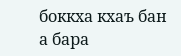боккха кхаъ бан а бара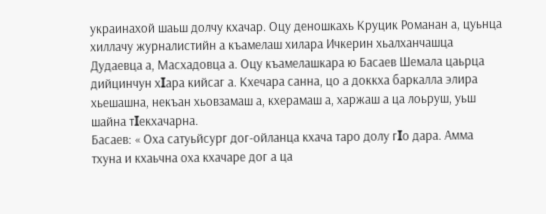украинахой шаьш долчу кхачар. Оцу деношкахь Круцик Романан а, цуьнца хиллачу журналистийн а къамелаш хилара Ичкерин хьалханчашца Дудаевца а, Масхадовца а. Оцу къамелашкара ю Басаев Шемала цаьрца дийцинчун хΙара кийсаг а. Кхечара санна, цо а доккха баркалла элира хьешашна, некъан хьовзамаш а, кхерамаш а, харжаш а ца лоьруш, уьш шайна тΙекхачарна.
Басаев: « Оха сатуьйсург дог-ойланца кхача таро долу гΙо дара. Амма тхуна и кхаьчна оха кхачаре дог а ца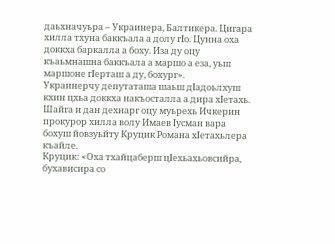даьхначуьра – Украинера, Балтикера. Цигара хилла тхуна баккъала а долу гΙо. Цунна оха доккха баркалла а боху. Иза ду оцу къаьмнашна баккъала а маршо а еза, уьш маршоне гΙерташ а ду, бохург».
Украинерчу депутаташа шаьш дΙадоьлхуш кхин цхьа доккха накъосталла а дира хΙетахь. Шайга и дан дехнарг оцу муьрехь Ичкерин прокурор хилла волу Имаев Ιусман вара бохуш йовзуьйту Круцик Романа хΙетахьлера къайле.
Круцик: «Оха тхайцаберш цΙехьахьовсийра, бухависира со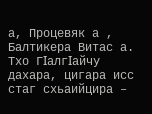а, Процевяк а , Балтикера Витас а. Тхо ГΙалгΙайчу дахара, цигара исс стаг схьаийцира –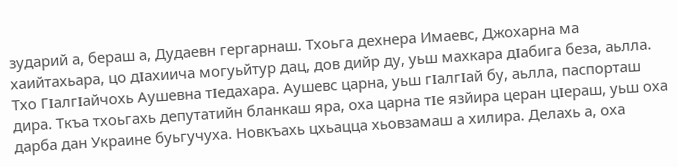зударий а, бераш а, Дудаевн гергарнаш. Тхоьга дехнера Имаевс, Джохарна ма хаийтахьара, цо дΙахиича могуьйтур дац, дов дийр ду, уьш махкара дΙабига беза, аьлла.
Тхо ГΙалгΙайчохь Аушевна тΙедахара. Аушевс царна, уьш гΙалгΙай бу, аьлла, паспорташ дира. Ткъа тхоьгахь депутатийн бланкаш яра, оха царна тΙе язйира церан цΙераш, уьш оха дарба дан Украине буьгучуха. Новкъахь цхьацца хьовзамаш а хилира. Делахь а, оха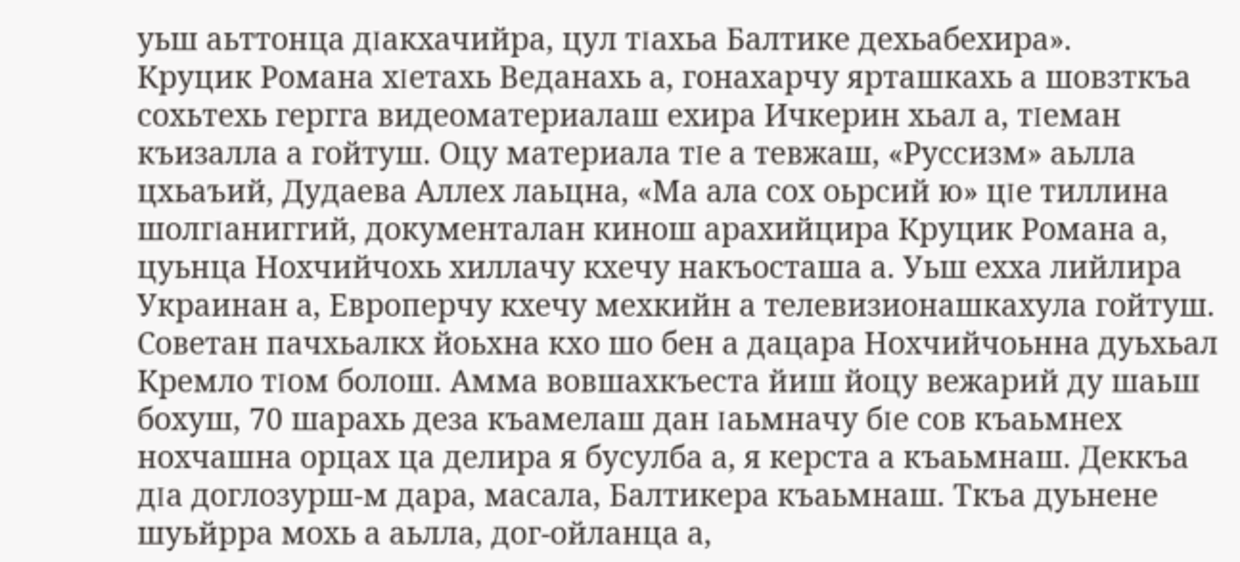уьш аьттонца дΙакхачийра, цул тΙахьа Балтике дехьабехира».
Круцик Романа хΙетахь Веданахь а, гонахарчу ярташкахь а шовзткъа сохьтехь гергга видеоматериалаш ехира Ичкерин хьал а, тΙеман къизалла а гойтуш. Оцу материала тΙе а тевжаш, «Руссизм» аьлла цхьаъий, Дудаева Аллех лаьцна, «Ма ала сох оьрсий ю» цΙе тиллина шолгΙаниггий, документалан кинош арахийцира Круцик Романа а, цуьнца Нохчийчохь хиллачу кхечу накъосташа а. Уьш ехха лийлира Украинан а, Европерчу кхечу мехкийн а телевизионашкахула гойтуш.
Советан пачхьалкх йоьхна кхо шо бен а дацара Нохчийчоьнна дуьхьал Кремло тΙом болош. Амма вовшахкъеста йиш йоцу вежарий ду шаьш бохуш, 70 шарахь деза къамелаш дан Ιаьмначу бΙе сов къаьмнех нохчашна орцах ца делира я бусулба а, я керста а къаьмнаш. Деккъа дΙа доглозурш-м дара, масала, Балтикера къаьмнаш. Ткъа дуьнене шуьйрра мохь а аьлла, дог-ойланца а,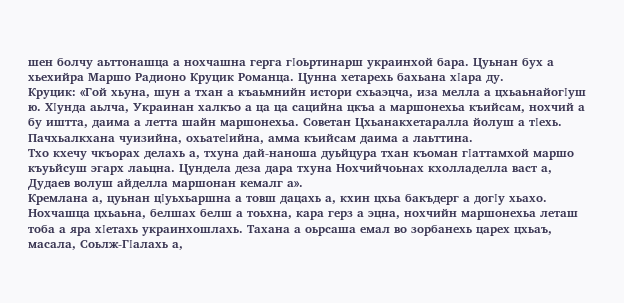шен болчу аьттонашца а нохчашна герга гΙоьртинарш украинхой бара. Цуьнан бух а хьехийра Маршо Радионо Круцик Романца. Цунна хетарехь бахьана хΙара ду.
Круцик: «Гой хьуна, шун а тхан а къаьмнийн истори схьаэцча, иза мелла а цхьаьнайогΙуш ю. ХΙунда аьлча, Украинан халкъо а ца ца сацийна цкъа а маршонехьа къийсам, нохчий а бу иштта, даима а летта шайн маршонехьа. Советан Цхьанакхетаралла йолуш а тΙехь. Пачхьалкхана чуизийна, охьатеΙийна, амма къийсам даима а лаьттина.
Тхо кхечу чкъорах делахь а, тхуна дай-наноша дуьйцура тхан къоман гΙаттамхой маршо къуьйсуш эгарх лаьцна. Цундела деза дара тхуна Нохчийчоьнах кхолладелла васт а, Дудаев волуш айделла маршонан кемалг а».
Кремлана а, цуьнан цΙуьхьаршна а товш дацахь а, кхин цхьа бакъдерг а догΙу хьахо. Нохчашца цхьаьна, белшах белш а тоьхна, кара герз а эцна, нохчийн маршонехьа леташ тоба а яра хΙетахь украинхошлахь. Тахана а оьрсаша емал во зорбанехь царех цхьаъ, масала, Соьлж-ГΙалахь а,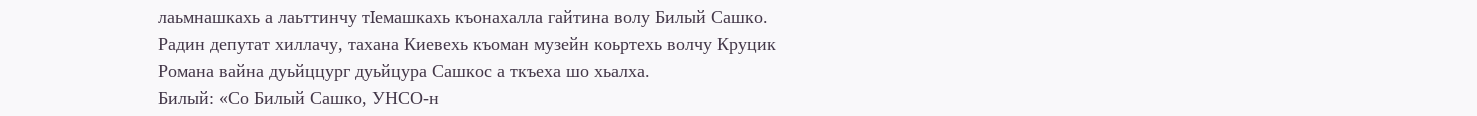лаьмнашкахь а лаьттинчу тΙемашкахь къонахалла гайтина волу Билый Сашко. Радин депутат хиллачу, тахана Киевехь къоман музейн коьртехь волчу Круцик Романа вайна дуьйццург дуьйцура Сашкос а ткъеха шо хьалха.
Билый: «Со Билый Сашко, УНСО-н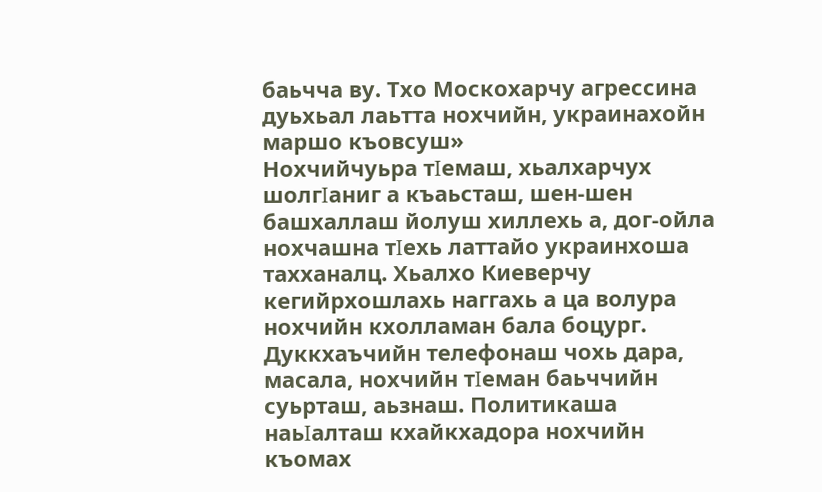баьчча ву. Тхо Москохарчу агрессина дуьхьал лаьтта нохчийн, украинахойн маршо къовсуш»
Нохчийчуьра тΙемаш, хьалхарчух шолгΙаниг а къаьсташ, шен-шен башхаллаш йолуш хиллехь а, дог-ойла нохчашна тΙехь латтайо украинхоша тахханалц. Хьалхо Киеверчу кегийрхошлахь наггахь а ца волура нохчийн кхолламан бала боцург. Дуккхаъчийн телефонаш чохь дара, масала, нохчийн тΙеман баьччийн суьрташ, аьзнаш. Политикаша наьΙалташ кхайкхадора нохчийн къомах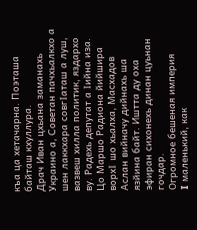къа ца хетачарна. Поэташа байташ кхуллура.
Драч Иван цхьана заманахь Украино а, Советан пачхьалкхо а шен лаккхара совгΙаташ а луш, вазвеш хилла политик, яздархо ву. Радехь депутат а Ιийна иза.
Цо Маршо Радиона йийшира ворхΙ шо хьалха, Масхадов Аслан вийначу дийнахь ша язйина байт. Иштта ду оха эфиран сихонехь динан цуьнан гочдар.
Огромное бешеная империя
I маленький, как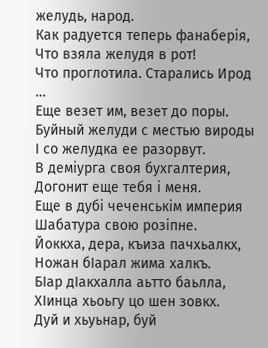желудь, народ.
Как радуется теперь фанаберiя,
Что взяла желудя в рот!
Что проглотила. Старались Ирод …
Еще везет им, везет до поры.
Буйный желуди с местью вироды
I со желудка ее разорвут.
В демiурга своя бухгалтерия,
Догонит еще тебя i меня.
Еще в дубi чеченськiм империя
Шабатура свою розiпне.
Йоккха, дера, къиза пачхьалкх,
Ножан бIарал жима халкъ.
БIар дIакхалла аьтто баьлла,
ХIинца хьоьгу цо шен зовкх.
Дуй и хьуьнар, буй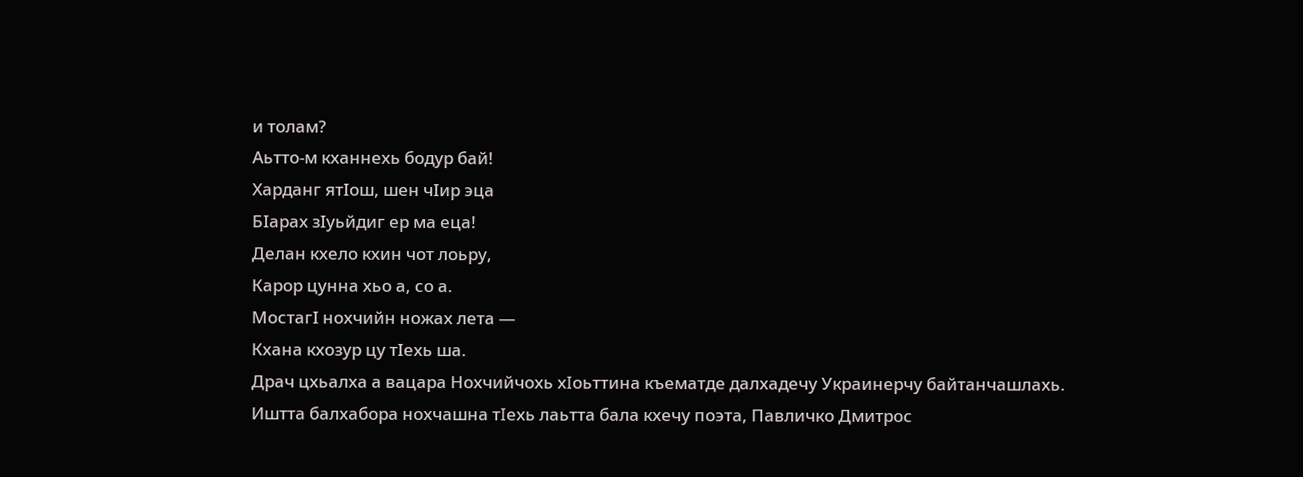и толам?
Аьтто-м кханнехь бодур бай!
Харданг ятIош, шен чIир эца
БIарах зIуьйдиг ер ма еца!
Делан кхело кхин чот лоьру,
Карор цунна хьо а, со а.
МостагI нохчийн ножах лета —
Кхана кхозур цу тIехь ша.
Драч цхьалха а вацара Нохчийчохь хΙоьттина къематде далхадечу Украинерчу байтанчашлахь. Иштта балхабора нохчашна тΙехь лаьтта бала кхечу поэта, Павличко Дмитрос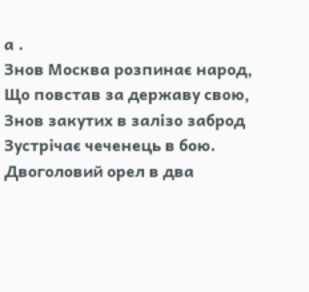а .
Знов Москва розпинає народ,
Що повстав за державу свою,
Знов закутих в залізо заброд
Зустрічає чеченець в бою.
Двоголовий орел в два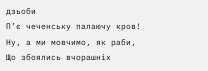дзьоби
П’є чеченську палаючу кров!
Ну, а ми мовчимо, як раби,
Що збоялись вчорашніх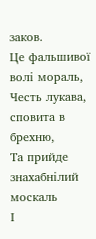заков.
Це фальшивої волі мораль,
Честь лукава, сповита в брехню,
Та прийде знахабнілий москаль
І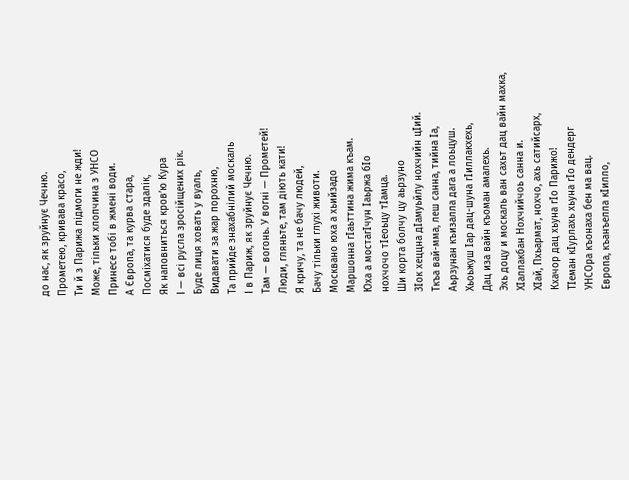до нас, як зруйнує Чечню.
Прометею, кривава красо,
Ти й з Парижа підмоги не жди!
Може, тільки хлопчина з УНСО
Принесе тобі в жмені води.
А Європа, та курва стара,
Посміхатися буде здалік,
Як наповниться кров’ю Кура
І — всі русла зросійщених рік.
Буде лиця ховать у вуаль,
Видавати за жар порохню,
Та прийде знахабнілий москаль
І в Париж, як зруйнує Чечню.
Там — вогонь. У вогні — Прометей!
Люди, гляньте, там діють кати!
Я кричу, та не бачу людей,
Бачу тільки глухі животи.
Москвано юха а хьийзадо
Маршонна гΙаьттина жима къам.
Юха а мостагΙчун Ιаьржа бΙо
нохчочо тΙеоьцу тΙамца.
Ши корта болчу цу аьрзуно
ЗΙок хеццна дΙамуьйлу нохчийн цΙий.
Ткъа вай-мма, леш санна, тийна Ιа,
Аьрзунан къизалла дага а лоьцуш.
Хьоьжуш Ιар дац-шуна гΙиллакхехь,
Дац иза вайн къоман амалехь.
Эхь доцу и москаль ван сахьт дац вайн махка,
ХΙаллакбан Нохчийчоь санна и.
ХΙай, Пхьармат, нохчо, ахь сатийсарх,
Кхачор дац хьуна гΙо Парижо!
ТΙеман кΙурлахь хьуна гΙо дендерг
УНСОра къонаха бен ма вац.
Европа, къанъелла кΙилло,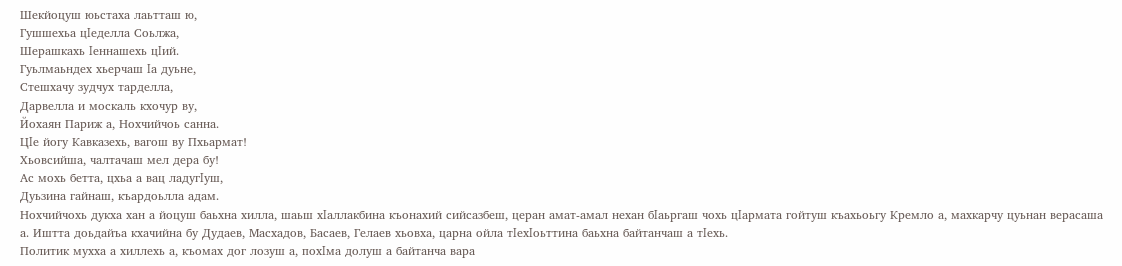Шекйоцуш юьстаха лаьтташ ю,
Гушшехьа цΙеделла Соьлжа,
Шерашкахь Ιеннашехь цΙий.
Гуьлмаьндех хьерчаш Ιа дуьне,
Стешхачу зудчух тарделла,
Дарвелла и москаль кхочур ву,
Йохаян Париж а, Нохчийчоь санна.
ЦΙе йогу Кавказехь, вагош ву Пхьармат!
Хьовсийша, чалтачаш мел дера бу!
Ас мохь бетта, цхьа а вац ладугΙуш,
Дуьзина гайнаш, къардоьлла адам.
Нохчийчохь дукха хан а йоцуш баьхна хилла, шаьш хΙаллакбина къонахий сийсазбеш, церан амат-амал нехан бΙаьргаш чохь цΙармата гойтуш къахьоьгу Кремло а, махкарчу цуьнан верасаша а. Иштта доьдайъа кхачийна бу Дудаев, Масхадов, Басаев, Гелаев хьовха, царна ойла тΙехΙоьттина баьхна байтанчаш а тΙехь.
Политик мухха а хиллехь а, къомах дог лозуш а, похΙма долуш а байтанча вара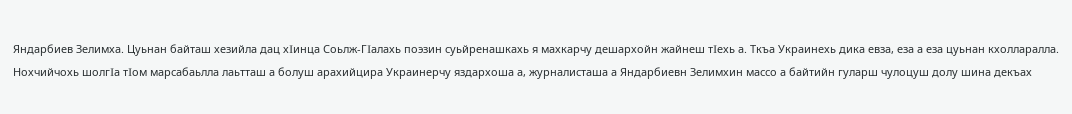Яндарбиев Зелимха. Цуьнан байташ хезийла дац хΙинца Соьлж-ГΙалахь поэзин суьйренашкахь я махкарчу дешархойн жайнеш тΙехь а. Ткъа Украинехь дика евза, еза а еза цуьнан кхолларалла.
Нохчийчохь шолгΙа тΙом марсабаьлла лаьтташ а болуш арахийцира Украинерчу яздархоша а, журналисташа а Яндарбиевн Зелимхин массо а байтийн гуларш чулоцуш долу шина декъах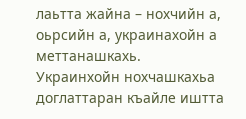лаьтта жайна – нохчийн а, оьрсийн а, украинахойн а меттанашкахь.
Украинхойн нохчашкахьа доглаттаран къайле иштта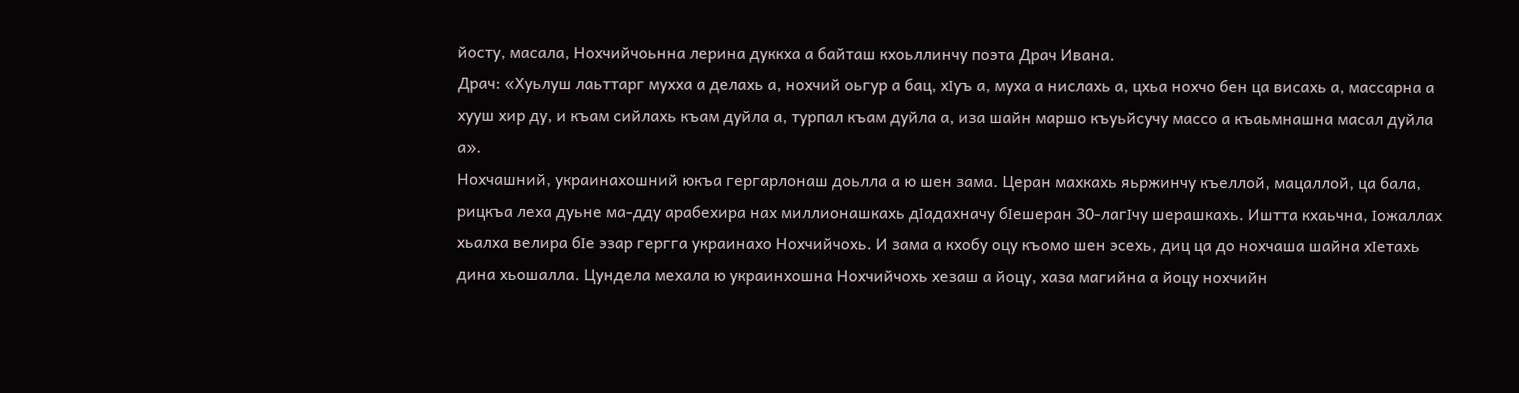йосту, масала, Нохчийчоьнна лерина дуккха а байташ кхоьллинчу поэта Драч Ивана.
Драч: «Хуьлуш лаьттарг мухха а делахь а, нохчий оьгур а бац, хΙуъ а, муха а нислахь а, цхьа нохчо бен ца висахь а, массарна а хууш хир ду, и къам сийлахь къам дуйла а, турпал къам дуйла а, иза шайн маршо къуьйсучу массо а къаьмнашна масал дуйла а».
Нохчашний, украинахошний юкъа гергарлонаш доьлла а ю шен зама. Церан махкахь яьржинчу къеллой, мацаллой, ца бала, рицкъа леха дуьне ма-дду арабехира нах миллионашкахь дΙадахначу бΙешеран 30-лагΙчу шерашкахь. Иштта кхаьчна, Ιожаллах хьалха велира бΙе эзар гергга украинахо Нохчийчохь. И зама а кхобу оцу къомо шен эсехь, диц ца до нохчаша шайна хΙетахь дина хьошалла. Цундела мехала ю украинхошна Нохчийчохь хезаш а йоцу, хаза магийна а йоцу нохчийн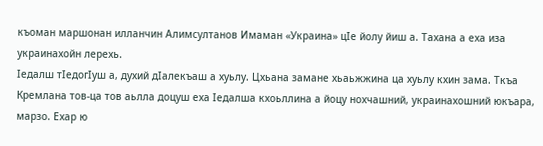къоман маршонан илланчин Алимсултанов Имаман «Украина» цΙе йолу йиш а. Тахана а еха иза украинахойн лерехь.
Ιедалш тΙедогΙуш а, духий дΙалекъаш а хуьлу. Цхьана замане хьаьжжина ца хуьлу кхин зама. Ткъа Кремлана тов-ца тов аьлла доцуш еха Ιедалша кхоьллина а йоцу нохчашний, украинахошний юкъара, марзо. Ехар ю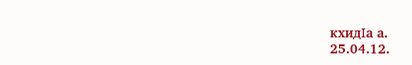кхидΙа а.
25.04.12.